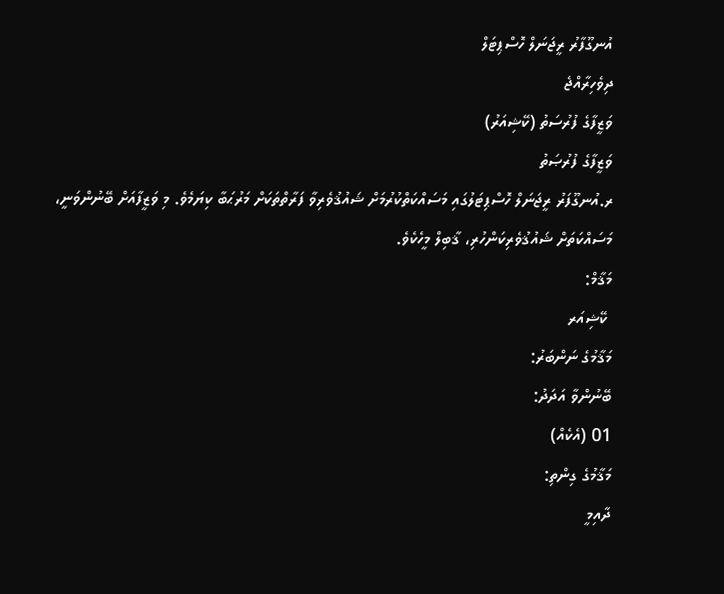އުނގޫފާރު ރީޖަނަލް ހޮސްޕިޓަލް
ދިވެހިރާއްޖެ
ވަޒީފާގެ ފުރުސަތު (ކޭޝިއަރު)
ވަޒީފާގެ ފުރުޞަތު
ރ.އުނގޫފަރު ރީޖަނަލް ހޮސްޕިޓަލުގައި މަސައްކަތްކުރުމަށް ޝައުޤުވެރިވާ ފަރާތްތަކަށް މަރުޙަބާ ކިޔަމެވެ. މި ވަޒީފާއަށް ބޭނުންވަނީ، މަސައްކަތަށް ޝައުޤުވެރިކަންހުރި، ޤާބިލް މީހެކެވެ.
މަޤާމް:
 ކޭޝިއަރ
މަޤާމުގެ ނަންބަރު:
ބޭނުންވާ އަދަދު:
01 (އެކެއް)
މަޤާމުގެ ގިންތި:
ދާއިމީ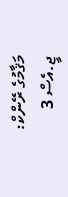މަޤާމުގެ ރޭންކް:
ޖީ.އެސް 3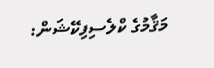މަޤާމުގެ ކްލެސިފިކޭޝަން: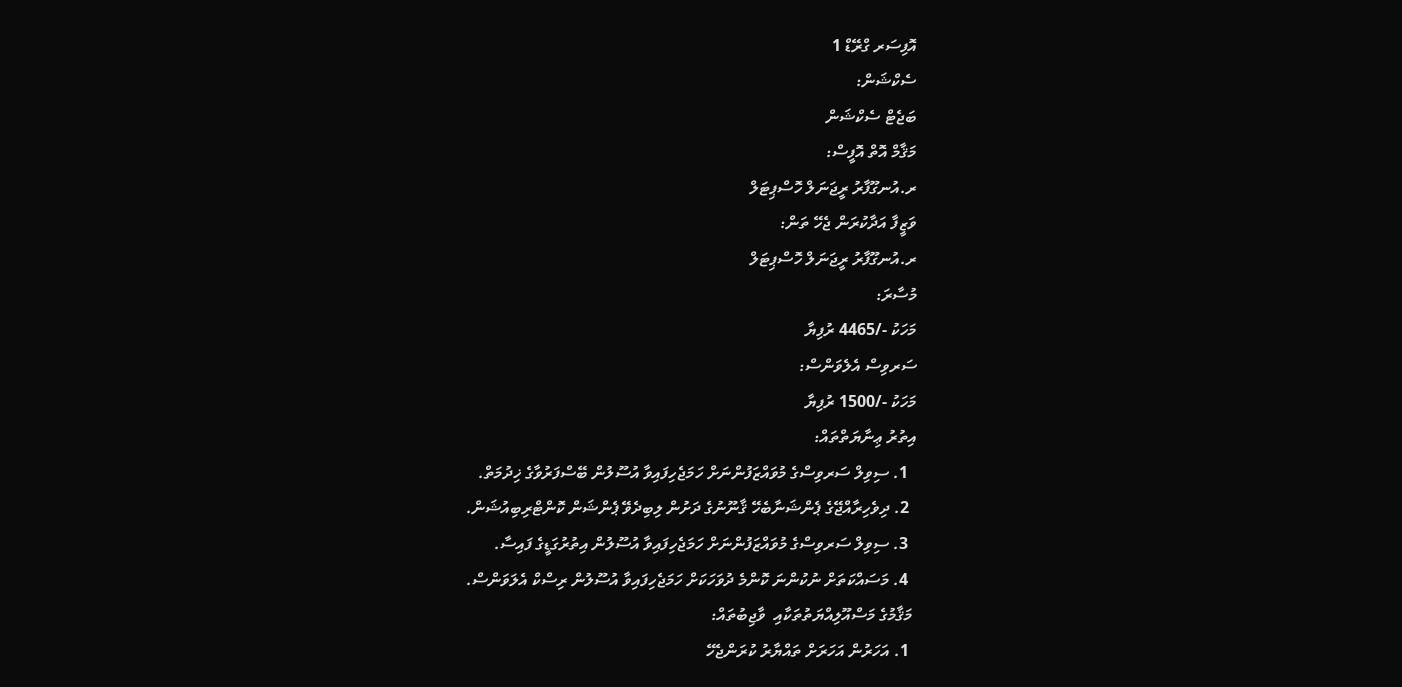އޮފިސަރ ގްރޭޑް 1
ސެކްޝަން:
ބަޖެޓް ސެކްޝަން
މަޤާމް އޮތް އޮފީސް:
ރ.އުނގޫފާރު ރީޖަނަލް ހޮސްޕިޓަލް
ވަޒީފާ އަދާކުރަން ޖެހޭ ތަން:
ރ.އުނގޫފާރު ރީޖަނަލް ހޮސްޕިޓަލް
މުސާރަ:
މަހަކު -/4465 ރުފިޔާ
ސަރވިސް އެލެވަންސް:
މަހަކު -/1500 ރުފިޔާ
އިތުރު ޢިނާޔަތްތައް:
  1. ސިވިލް ސަރވިސްގެ މުވައްޒަފުންނަށް ހަމަޖެހިފައިވާ އުސޫލުން ބޭސްފަރުވާގެ ޚިދުމަތް.
  2. ދިވެހިރާއްޖޭގެ ޕެންޝަނާބެހޭ ޤާނޫނުގެ ދަށުން ލިބިދެވޭ ޕެންޝަން ކޮންޓްރިބިއުޝަން.
  3. ސިވިލް ސަރވިސްގެ މުވައްޒަފުންނަށް ހަމަޖެހިފައިވާ އުސޫލުން އިތުރުގަޑީގެ ފައިސާ.
  4. މަސައްކަތަށް ނުކުންނަ ކޮންމެ ދުވަހަކަށް ހަމަޖެހިފައިވާ އުސޫލުން ރިސްކް އެލަވަންސް.
 މަޤާމުގެ މަސްއޫލިއްޔަތުތަކާއި  ވާޖިބުތައް:
  1. އަހަރުން އަހަރަށް ތައްޔާރު ކުރަންޖެހޭ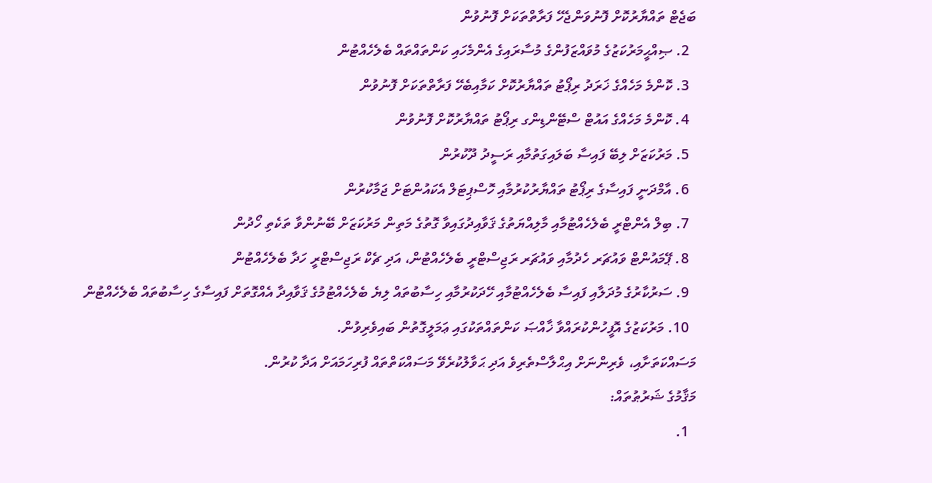ބަޖެޓް ތައްޔާރުކޮށް ފޮނުވަންޖެހޭ ފަރާތްތަކަށް ފޮނުވުން
  2. ޞިއްޙީމަރުކަޒުގެ މުވައްޒަފުންގެ މުސާރައިގެ އެންމެހައި ކަންތައްތައް ބެލެހެއްޓުން
  3. ކޮންމެ މަހެއްގެ ޚަރަދު ރިޕޯޓު ތައްޔާރުކޮށް ކަމާއިބެހޭ ފަރާތްތަކަށް ފޮނުވުން
  4. ކޮންމެ މަހެއްގެ އައުޓް ސްޓޭންޑިންގ ރިޕޯޓު ތައްޔާރުކޮށް ފޮނުވުން
  5. މަރުކަޒަށް ލިބޭ ފައިސާ ބަލައިގަތުމާއި ރަސީދު ދޫކުރުން
  6. އާމްދަނީ ފައިސާގެ ރިޕޯޓު ތައްޔާރުކުރުމާއި ހޮސްޕިޓަލް އެކައުންޓަށް ޖަމާކުރުން
  7. ބިލް އެންޓްރީ ބެލެހެއްޓުމާއި މާލިއްޔަތުގެ ޤަވާއިދުގައިވާ ގޮތުގެ މަތިން މަރުކަޒަށް ބޭނުންވާ ތަކެތި ހޯދުން
  8. ޕޭމައުންޓް ވައުޗަރ ހެދުމާއި ވައުޗަރ ރަޖިސްޓްރީ ބެލެހެއްޓުން، އަދި ޗެކް ރަޖިސްޓްރީ ހަދާ ބެލެހެއްޓުން
  9. ސަރުކާރުގެ މުދަލާއި ފައިސާ ބެލެހެއްޓުމާއި ހޭދަކުރުމާއި ހިސާބުތައް ލިޔެ ބެލެހެއްޓުމުގެ ޤަވާއިދާ އެއްގޮތަށް ފައިސާގެ ހިސާބުތައް ބެލެހެއްޓުން
  10. މަރުކަޒުގެ އޮފީހުންކުރައްވާ ޚާއްޞަ ކަންތައްތަކުގައި ޢަމަލީގޮތުން ބައިވެރިވުން.
މަސައްކަތަށާއި، ވެރިންނަށް އިޙްލާސްތެރިވެ އަދި ޙަވާލުކުރެވޭ މަސައްކަތްތައް ފުރިހަމައަށް އަދާ ކުރުން.
މަޤާމުގެ ޝަރުޠުތައް:
  1.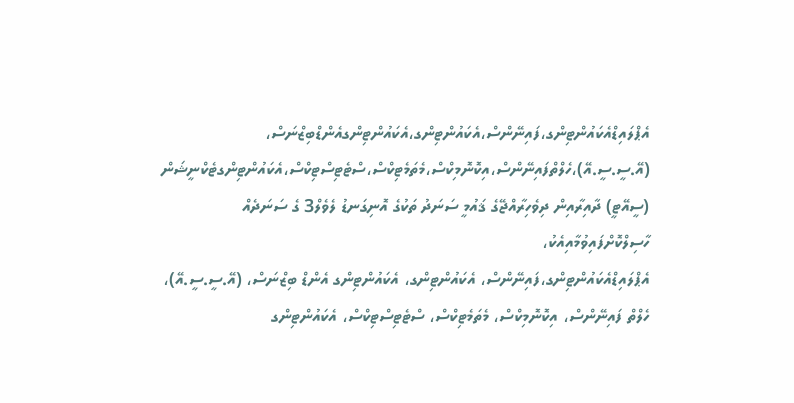އެޕްލައިޑްއެކައުންޓިންގ،ފައިނޭންސް،އެކައުންޓިންގ،އެކައުންޓިންގއެންޑްބިޒްނަސް، (އޭ.ސީ.ސީ.އޭ)،ހެލްތްފައިނޭންސް،އިކޮނޮމިކްސް،މެތަމެޓިކްސް،ސްޓެޓިސްޓިކްސް،އެކައުންޓިންގޓެކްނީޝަން (ސީއޭޓީ) ދާއިރާއިން ދިވެހިރާއްޖޭގެ ޤައުމީ ސަނަދު ތަކުގެ އޮނިގަނޑު ލެވެލް3 ގެ ސަނަދެއް ހާސިލްކޮށްފައިވުމާއިއެކު،
އެޕްލައިޑްއެކައުންޓިންގ،ފައިނޭންސް، އެކައުންޓިންގ، އެކައުންޓިންގ އެންޑް ބިޒްނަސް، (އޭ.ސީ.ސީ.އޭ)، ހެލްތް ފައިނޭންސް، އިކޮނޮމިކްސް، މެތަމެޓިކްސް، ސްޓެޓިސްޓިކްސް، އެކައުންޓިންގ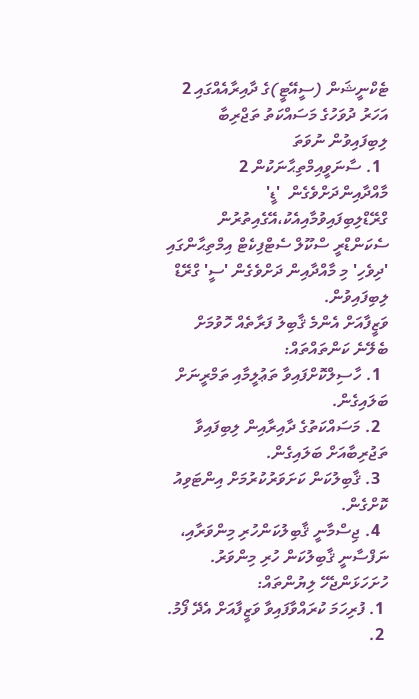ޓެކްނީޝަން (ސީއޭޓީ)ގެ ދާއިރާއެއްގައި 2 އަހަރު ދުވަހުގެ މަސައްކަތު ތަޖްރިބާ ލިބިފައިވުން ނުވަތަ
  1. ސާނަވީއިމްތިޙާނަކުން 2 މާއްދާއިންދަށްވެގެން  'ޑީ' ގްރޭޑްލިބިފައިވުމާއިއެކު،އޭގެއިތުރުން ސެކަންޑްރީ ސްކޫލް ސެޓްފިކެޓް އިމްތިޙާންގައި 'ދިވެހި' މި މާއްދާއިން ދަށްވެގެން 'ސީ' ގްރޭޑް ލިބިފައިވުން.
ވަޒީފާއަށް އެންމެ ޤާބިލު ފަރާތެއް ހޮވުމަށް ބެލޭނެ ކަންތައްތައް:
  1. ހާސިލްކޮށްފައިވާ ތަޢުލީމާއި ތަމްރީނަށް ބަލައިގެން.
  2. މަސައްކަތުގެ ދާއިރާއިން ލިބިފައިވާ ތަޖުރިބާއަށް ބަލައިގެން.
  3. ޤާބިލުކަން ކަށަވަރުކުރުމަށް އިންޓަވިއު ކޮށްގެން.
  4. ޖިސްމާނީ ޤާބިލުކަންހުރި މިންވަރާއި، ނަފްސާނީ ޤާބިލުކަން ހުރި މިންވަރު.
ހުށަހަޅަންޖެހޭ ލިޔުންތައް:
 1. ފުރިހަމަ ކުރައްވާފައިވާ ވަޒީފާއަށް އެދޭ ފޯމު.
 2.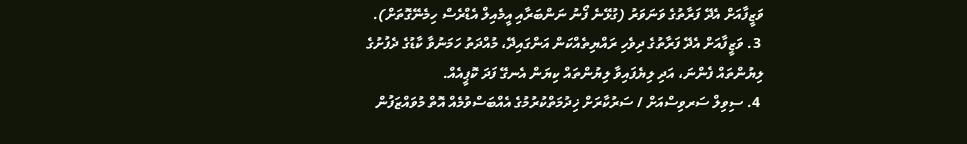ވަޒީފާއަށް އެދޭ ފަރާތުގެ ވަނަވަރު (ގުޅޭނެ ފޯނު ނަންބަރާއި އީމެއިލް އެޑްރެސް ހިމެނޭގޮތަށް).
 3. ވަޒީފާއަށް އެދޭ ފަރާތުގެ ދިވެހި ރައްޔިތެއްކަން އަންގައިދޭ، މުއްދަތު ހަމަނުވާ ކާޑުގެ ދެފުށުގެ ލިޔުންތައް ފެންނަ، އަދި ލިޔެފައިވާ ލިޔުންތައް ކިޔަން އެނގޭ ފަދަ ކޮޕީއެއް.
 4. ސިވިލް ސަރވިސްއަށް / ސަރުކާރަށް ޚިދުމަތްކުރުމުގެ އެއްބަސްވުމެއް އޮތް މުވައްޒަފުން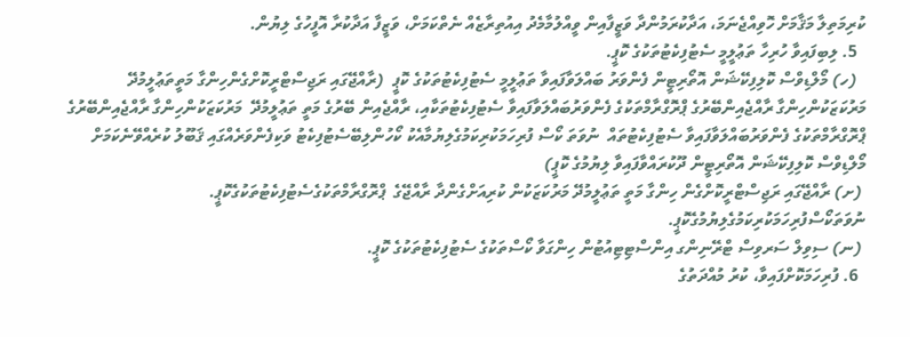ކުރިމަތިލާ މަޤާމަށް ހޮވިއްޖެނަމަ، އަދާކުރަމުންދާ ވަޒީފާއިން ވީއްލުމާމެދު އިއުތިރާޒެއް ނެތްކަމަށް، ވަޒީފާ އަދާކުރާ އޮފީހުގެ ލިޔުން.
  5. ލިބިފައިވާ ހުރިހާ ތަޢުލީމީ ސެޓުފިކެޓުތަކުގެ ކޮޕީ.
  (ހ) މޯލްޑިވްސް ކޮލިފިކޭޝަން އޮތޯރިޓީން ފެންވަރު ބައްލަވާފައިވާ ތަޢުލީމީ ސެޓުފިކެޓުތަކުގެ ކޮޕީ  (ރާއްޖޭގައި ރަޖިސްޓްރީކޮށްގެންހިންގާ މަތީތަޢުލީމުދޭ މަރުކަޒަކުންހިންގާ ރާއްޖެއިންބޭރުގެ ޕްރޮގްރާމްތަކުގެ ފެންވަރުބައްލަވާފައިވާ ސެޓުފިކެޓުތަކާއި، ރާއްޖެއިން ބޭރުގެ މަތީ ތަޢުލީމުދޭ  މަރުކަޒަކުންހިންގާ ރާއްޖެއިންބޭރުގެ ޕްރޮގްރާމްތަކުގެ ފެންވަރުބައްލަވާފައިވާ ސެޓުފިކެޓުތައް  ނުވަތަ ކޯސް ފުރިހަމަކުރިކަމުގެލިޔުމާއެކު ކޯހުންލިބޭސެޓުފިކެޓު ވަކިފެންވަރެއްގައި ޤަބޫލު ކުރެއްވޭނެކަމަށް މޯލްޑިވްސް ކޮލިފިކޭޝަން އޮތޯރިޓީން ދޫކުރައްވާފައިވާ ލިޔުމުގެ ކޮޕީ)
 (ށ) ރާއްޖޭގައި ރަޖިސްޓްރީކޮށްގެން ހިންގާ މަތީ ތަޢުލީމުދޭ މަރުކަޒަކުން ކުރިއަށްގެންދާ ރާއްޖޭގެ  ޕްރޮގްރާމްތަކުގެސެޓުފިކެޓުތަކުގެކޮޕީ. ނުވަތަކޯސްފުރިހަމަކުރިކަމުގެލިޔުމުގެކޮޕީ.
 (ނ) ސިވިލް ސަރވިސް ޓްރޭނިންގ އިންސްޓިޓިއުޓުން ހިންގަވާ ކޯސްތަކުގެ ސެޓުފިކެޓުތަކުގެ ކޮޕީ.
  6. ފުރިހަމަކޮށްފައިވާ، ކުރު މުއްދަތުގެ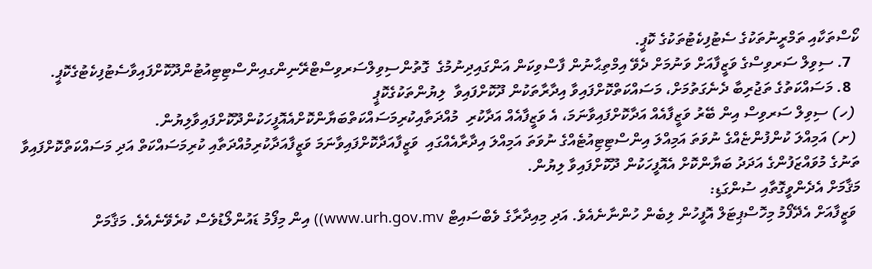ކޯސްތަކާއި ތަމްރީނުތަކުގެ ސެޓުފިކެޓުތަކުގެ ކޮޕީ.
  7. ސިވިލް ސަރވިސްގެ ވަޒީފާއަށް ވަނުމަށް ދެވޭ އިމްތިޙާނުން ފާސްވިކަން އަންގައިދިނުމުގެ  ގޮތުންސިވިލްސަރވިސްޓްރޭނިންގއިންސްޓިޓިއުޓުންދޫކޮށްފައިވާސެޓުފިކެޓުގެކޮޕީ.
  8. މަސައްކަތުގެ ތަޖުރިބާ ދެނެގަތުމަށް، މަސައްކަތްކޮށްފައިވާ އިދާރާތަކުން ދޫކޮށްފައިވާ  ލިޔުންތަކުގެކޮޕީ
 (ހ) ސިވިލް ސަރވިސް އިން ބޭރު ވަޒީފާއެއް އަދާކޮށްފައިވާނަމަ، އެ ވަޒީފާއެއް އަދާކުރި  މުއްދަތާއިކުރިމަސައްކަތްބަޔާންކޮށްއެއޮފީހަކުންދޫކޮށްފައިވާލިޔުން.
 (ށ) އަމިއްލަ ކުންފުންޏެއްގެ ނުވަތަ އަމިއްލަ އިންސްޓިޓިއުޓެއްގެ ނުވަތަ އަމިއްލަ އިދާރާއެއްގައި  ވަޒީފާއަދާކޮށްފައިވާނަމަ ވަޒީފާއަދާކުރިމުއްދަތާއި ކުރިމަސައްކަތް އަދި މަސައްކަތްކޮށްފައިވާ  ތަނުގެ މުވައްޒަފުންގެ އަދަދު ބަޔާންކޮށް އެއޮފީހަކުން ދޫކޮށްފައިވާ ލިޔުން.
މަޤާމަށް އެދެންވީގޮތާއި ސުންގަޑި:
 ވަޒީފާއަށް އެދޭފޯމު މިހޮސްޕިޓަލް އޮފީހުން ލިބެން ހުންނާނެއެވެ. އަދި މިއިދާރާގެ ވެބްސައިޓް www.urh.gov.mv)) އިން މިފޯމު ޑައުންލޯޑުވެސް ކުރެވޭނެއެވެ. މަޤާމަށް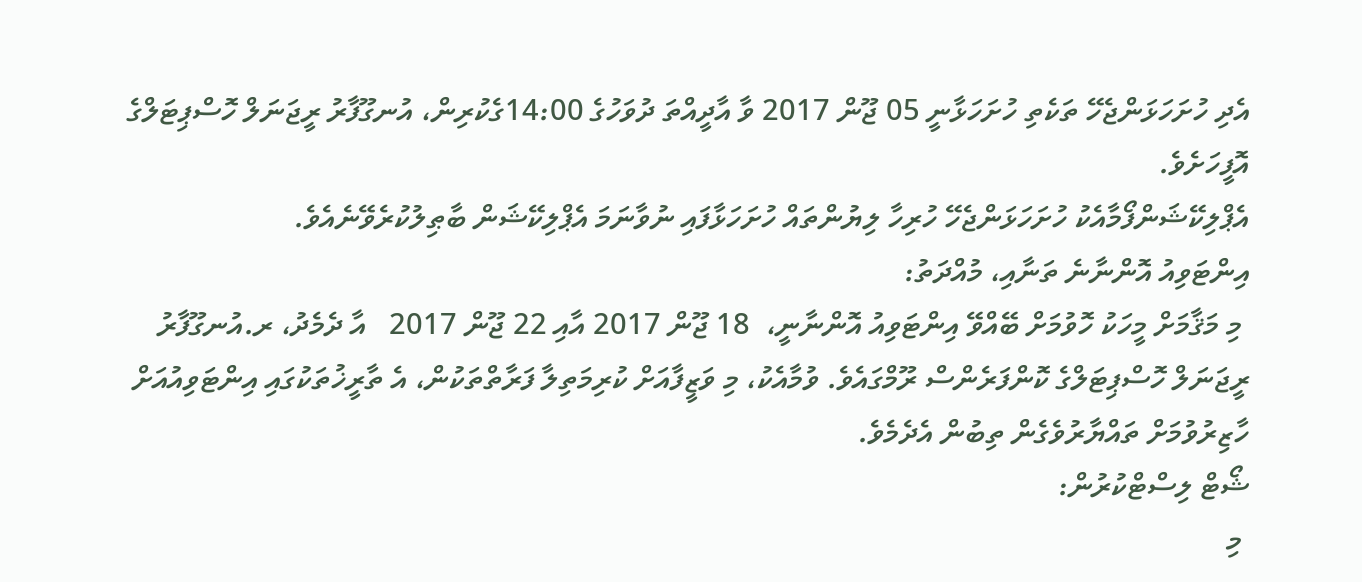އެދި ހުށަހަޅަންޖެހޭ ތަކެތި ހުށަހަޅާނީ 05 ޖޫން 2017 ވާ އާދީއްތަ ދުވަހުގެ 14:00ގެކުރިން، އުނގޫފާރު ރީޖަނަލް ހޮސްޕިޓަލްގެ އޮފީހަށެވެ.
އެޕްލިކޭޝަންފޯމާއެކު ހުށަހަޅަންޖެހޭ ހުރިހާ ލިޔުންތައް ހުށަހަޅާފައި ނުވާނަމަ އެޕްލިކޭޝަން ބާޠިލުކުރެވޭނެއެވެ.
އިންޓަވިއު އޮންނާނެ ތަނާއި، މުއްދަތު:
 މި މަޤާމަށް މީހަކު ހޮވުމަށް ބޭއްވޭ އިންޓަވިއު އޮންނާނީ،  18 ޖޫން 2017 އާއި 22 ޖޫން 2017   އާ ދެމެދު، ރ.އުނގޫފާރު ރީޖަނަލް ހޮސްޕިޓަލްގެ ކޮންފަރެންސް ރޫމްގައެވެ. ވުމާއެކު، މި ވަޒީފާއަށް ކުރިމަތިލާ ފަރާތްތަކުން، އެ ތާރީޚުތަކުގައި އިންޓަވިއުއަށް ހާޒިރުވުމަށް ތައްޔާރުވެގެން ތިބުން އެދެމެވެ.
ޝޯޓް ލިސްޓްކުރުން:
 މި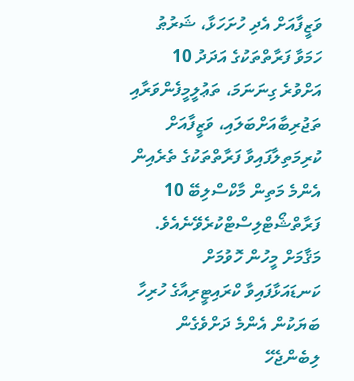ވަޒީފާއަށް އެދި ހުށަހަޅާ، ޝަރުޠު ހަމަވާ ފަރާތްތަކުގެ އަދަދު 10 އަށްވުރެ ގިނަނަމަ، ތަޢުލީމީފެންވަރާއި ތަޖުރިބާއަށްބަލައި، ވަޒީފާއަށް ކުރިމަތިލާފައިވާ ފަރާތްތަކުގެ ތެރެއިން އެންމެ މަތިން މާކްސްލިބޭ 10 ފަރާތްޝޯޓްލިސްޓްކުރެވޭނެއެވެ.
މަޤާމަށް މީހުން ހޮވުމަށް ކަނޑައަޅާފައިވާ ކްރައިޓީރިއާގެ ހުރިހާ ބަޔަކުން އެންމެ ދަށްވެގެން ލިބެންޖެހޭ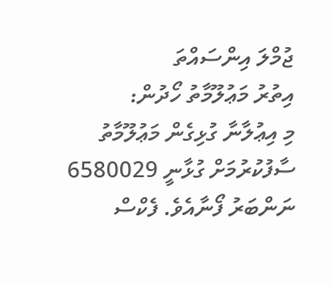ޖުމްލަ އިންސައްތަ
އިތުރު މަޢުލޫމާތު ހޯދުން:
މި އިޢުލާނާ ގުޅިގެން މަޢުލޫމާތު ސާފުކުރުމަށް ގުޅާނީ 6580029 ނަންބަރު ފޯނާއެވެ. ފެކްސް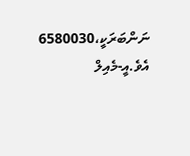ނަންބަރަކީ،6580030 އެވެ.އީ-މެއިލް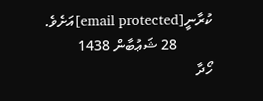ކުރާނީ[email protected]އަށެވެ.
          28 ޝަޢުބާން 1438
ހޯދާ